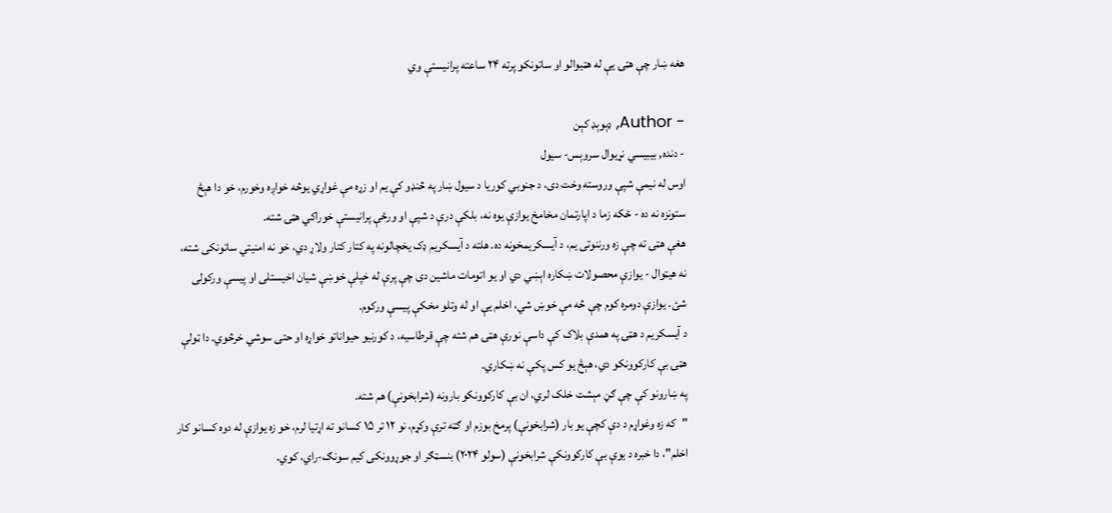هغه ښار چې هټۍ یې له هټیوالو او ساتونکو پرته ۲۴ ساعته پرانیستې وي

- Author, ډېوېډ کېن
- دنده, بيبيسي نړیوال سروېس- سیول
اوس له نيمې شپې وروسته وخت دی، د جنوبي کوريا د سيول ښار په څنډو کې يم او زړه مې غواړي یوڅه خواږه وخورم، خو دا هېڅ ستونزه نه ده - ځکه زما د اپارتمان مخامخ يوازې يوه نه، بلکې درې د شپې او ورځې پرانيستې خوراکي هټۍ شته.
هغې هټۍ ته چې زه ورننوتی يم، د آيسکريمخونه ده. هلته د آيسکريم ډک يخچالونه په کتار کتار ولاړ دي، خو نه امنيتي ساتونکی شته، نه هیټوال - يوازې محصولات ښکاره اېښي دي او يو اتومات ماشين دی چې پرې له خپلې خوښې شيان اخیستلی او پيسې ورکولی شئ. يوازې دومره کوم چې څه مې خوښ شي، اخلم یې او له وتلو مخکې پیسې ورکوم.
د آيسکريم د هټۍ په همدې بلاک کې داسې نورې هټۍ هم شته چې قرطاسيه، د کورنیو حیواناتو خواړه او حتی سوشي خرڅوي. دا ټولې هټۍ بې کارکوونکو دي، هېڅ يو کس پکې نه ښکاري.
په ښارونو کې چې ګڼ مېشت خلک لري، ان بې کارکوونکو بارونه (شرابخونې) هم شته.
"که زه وغواړم د دې کچې يو بار (شرابخونې) پرمخ بوزم او ګټه ترې وکړم، نو ۱۲ تر ۱۵ کسانو ته اړتيا لرم، خو زه يوازې له دوه کسانو کار اخلم"، دا خبره د يوې بې کارکوونکې شرابخونې (سولو ۲۰۲۴) بنسټګر او جوړوونکی کيم سونګ-راي، کوي.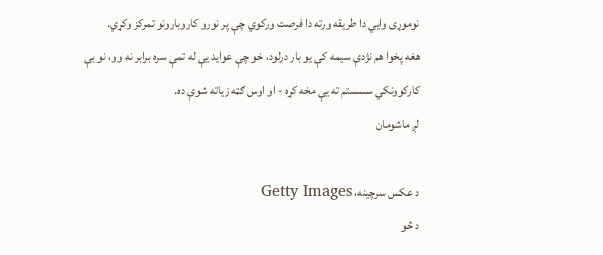نوموړی وايي دا طریقه ورته دا فرصت ورکوي چې پر نورو کاروبارونو تمرکز وکړي.
هغه پخوا هم نژدې سيمه کې يو بار درلود، خو چې عواید يې له تمې سره برابر نه وو، نو بې کارکوونکي سسستم ته يې مخه کړه - او اوس ګټه زياته شوې ده.
لږ ماشومان

د عکس سرچینه، Getty Images
د څو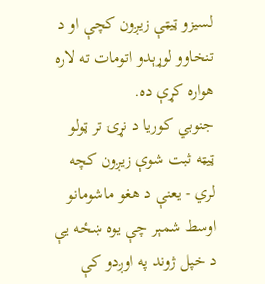لسيزو ټيټې زيږون کچې او د تنخاوو لوړېدو اتومات ته لاره هواره کړې ده.
جنوبي کوریا د نړۍ تر ټولو ټيټه ثبت شوې زيږون کچه لري - يعنې د هغو ماشومانو اوسط شمېر چې یوه ښځه یې د خپل ژوند په اوږدو کې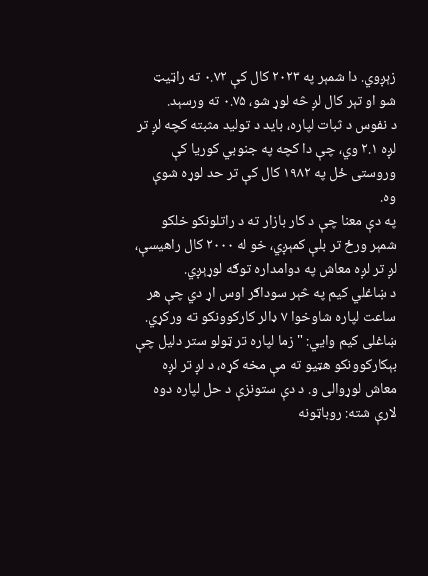زېږوي. دا شمېر په ۲۰۲۳ کال کې ۰.۷۲ ته راټيټ شو او تېر کال لږ څه لوړ شو، ۰.۷۵ ته ورسېد.
د نفوس د ثبات لپاره، بايد د توليد مثبته کچه لږ تر لږه ۲.۱ وي، چې دا کچه په جنوبي کوریا کې وروستی ځل په ۱۹۸۲ کال کې تر حد لوړه شوې وه.
په دې معنا چې د کار بازار ته د راتلونکو خلکو شمېر ورځ تر بلې کمېږي، خو له ۲۰۰۰ کال راهيسې، لږ تر لږه معاش په دوامداره توګه لوړېږي.
د ښاغلي کيم په څېر سوداګر اوس اړ دي چې هر ساعت لپاره شاوخوا ۷ ډالر کارکوونکو ته ورکړي.
ښاغلی کيم وايي: "زما لپاره تر ټولو ستر دلیل چې بېکارکوونکو هټیو ته مې مخه کړه، د لږ تر لږه معاش لوړوالی و. د دې ستونزې د حل لپاره دوه لارې شته: روباټونه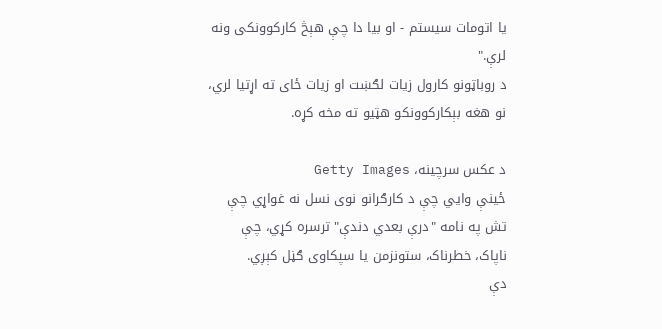یا اتومات سیستم - او بيا دا چې هېڅ کارکوونکی ونه لرې."
د روباټونو کارول زيات لګښت او زيات ځای ته اړتيا لري، نو هغه بېکارکوونکو هټیو ته مخه کړه.

د عکس سرچینه، Getty Images
ځینې وايي چې د کارګرانو نوی نسل نه غواړي چې تش په نامه "درې بعدي دندې" ترسره کړي، چې ناپاک، خطرناک، ستونزمن یا سپکاوی ګڼل کېږي.
دې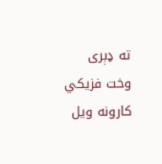ته ډېری وخت فزيکي کارونه ويل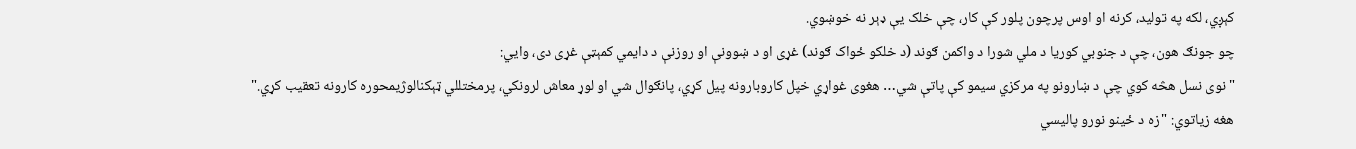کېږي، لکه په توليد، کرنه او اوس پرچون پلور کې کار، چې خلک یې ډېر نه خوښوي.
چو جونګ هون، چې د جنوبي کوريا د ملي شورا د واکمن ګوند (د خلکو ځواک ګوند) غړی او د ښوونې او روزنې د دايمي کمېټې غړی دی، وايي:
"نوی نسل هڅه کوي چې د ښارونو په مرکزي سيمو کې پاتې شي… هغوی غواړي خپل کاروبارونه پيل کړي، پانګوال شي او لوړ معاش لرونکي، پرمختللي ټېکنالوژيمحوره کارونه تعقيب کړي."
هغه زیاتوي: "زه د ځینو نورو پالیسي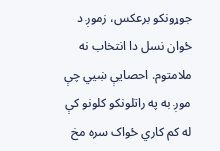جوړونکو برعکس، زموږ د ځوان نسل دا انتخاب نه ملامتوم. احصايې ښيي چې موږ به په راتلونکو کلونو کې له کم کاري ځواک سره مخ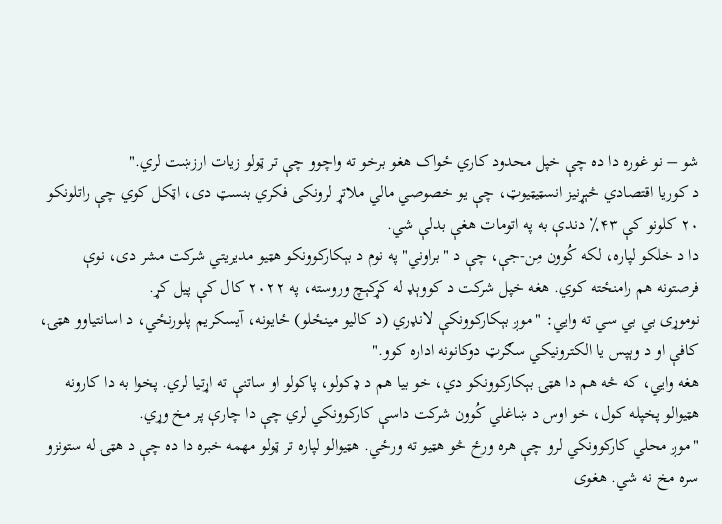شو – نو غوره دا ده چې خپل محدود کاري ځواک هغو برخو ته واچوو چې تر ټولو زيات ارزښت لري."
د کوريا اقتصادي څېړنيز انسټيټيوټ، چې يو خصوصي مالي ملاتړ لرونکی فکري بنسټ دی، اټکل کوي چې راتلونکو ۲۰ کلونو کې ۴۳٪ دندې به په اتومات هغې بدلې شي.
دا د خلکو لپاره، لکه کُوون مِن-جې، چې د "براوني" په نوم د بېکارکوونکو هټیو مديريتي شرکت مشر دی، نوې فرصتونه هم رامنځته کوي. هغه خپل شرکت د کووېډ له کړکېچ وروسته، په ۲۰۲۲ کال کې پيل کړ.
نوموړی بي بي سي ته وايي: "موږ بېکارکوونکې لانډري (د کالیو مینځلو) ځایونه، آيسکريم پلورنځي، د اسانتیاوو هټۍ، کافې او د وېپس یا الکترونیکي سګرټ دوکانونه اداره کوو."
هغه وايي، که څه هم دا هټۍ بېکارکوونکو دي، خو بيا هم د ډکولو، پاکولو او ساتنې ته اړتيا لري. پخوا به دا کارونه هټیوالو پخپله کول، خو اوس د ښاغلي کُوون شرکت داسې کارکوونکي لري چې دا چارې پر مخ وړي.
"موږ محلي کارکوونکي لرو چې هره ورځ څو هټیو ته ورځي. هټیوالو لپاره تر ټولو مهمه خبره دا ده چې د هټۍ له ستونزو سره مخ نه شي. هغوی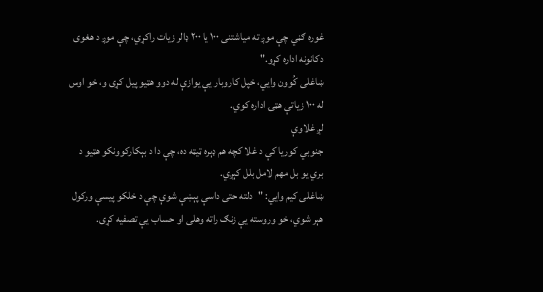غوره ګڼي چې موږ ته میاشتنی ۱۰۰ يا ۲۰۰ ډالر زيات راکړي، چې موږ د هغوی دکانونه اداره کړو."
ښاغلی کُوون وايي، خپل کاروبار یې يوازې له دوو هټیو پيل کړی و، خو اوس له ۱۰۰ زياتې هټۍ اداره کوي.
لږ غلاوې
جنوبي کوريا کې د غلا کچه هم ډېره ټيټه ده، چې دا د بېکارکوونکو هټیو د بري يو بل مهم لامل بلل کېږي.
ښاغلی کيم وايي: "دلته حتی داسې پېښې شوې چې د خلکو پیسې ورکول هېر شوي، خو وروسته يې زنګ راته وهلی او حساب يې تصفيه کړی.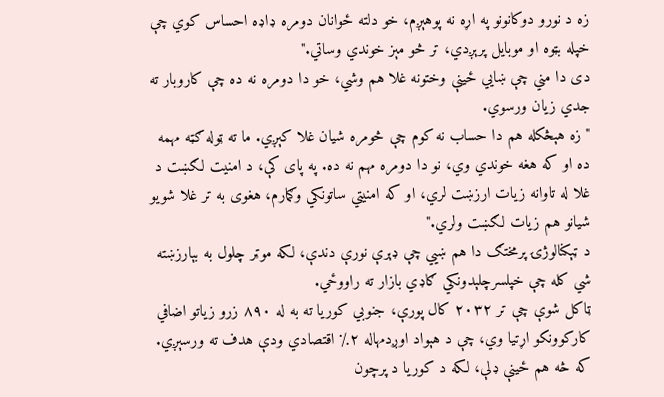زه د نورو دوکانونو په اړه نه پوهېږم، خو دلته ځوانان دومره ډاډه احساس کوي چې خپله بټوه او موبايل پرېږدي، تر څو مېز خوندي وساتي."
دی دا مني چې ښايي ځینې وختونه غلا هم وشي، خو دا دومره نه ده چې کاروبار ته جدي زیان ورسوي.
"زه هېڅکله هم دا حساب نه کوم چې څومره شیان غلا کېږي. ما ته ټوله ګټه مهمه ده او که هغه خوندي وي، نو دا دومره مهم نه ده. په پای کې، د امنیت لګښت د غلا له تاوانه زيات ارزښت لري، او که امنيتي ساتونکي وګمارم، هغوی به تر غلا شویو شيانو هم زيات لګښت ولري."
د ټېکنالوژۍ پرمختګ دا هم ښيي چې ډېرې نورې دندې، لکه موټر چلول به بېارزښته شي کله چې خپلسرچلېدونکي ګاډي بازار ته راووځي.
ټاکل شوې چې تر ۲۰۳۲ کال پورې، جنوبي کوریا ته به له ۸۹۰ زرو زياتو اضافي کارکوونکو اړتيا وي، چې د هېواد اوږدمهاله ۲٪ اقتصادي ودې هدف ته ورسېږي.
که څه هم ځینې ډلې، لکه د کوريا د پرچون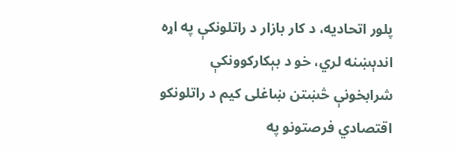پلور اتحاديه، د کار بازار د راتلونکې په اړه اندېښنه لري، خو د بېکارکوونکې شرابخونې څښتن ښاغلی کيم د راتلونکو اقتصادي فرصتونو په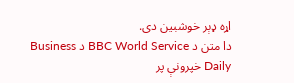اړه ډېر خوشبین دی.
دا متن د BBC World Service د Business Daily خپرونې پر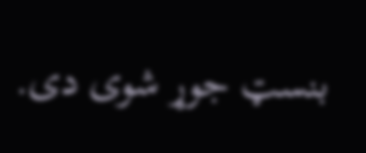بنسټ جوړ شوی دی.